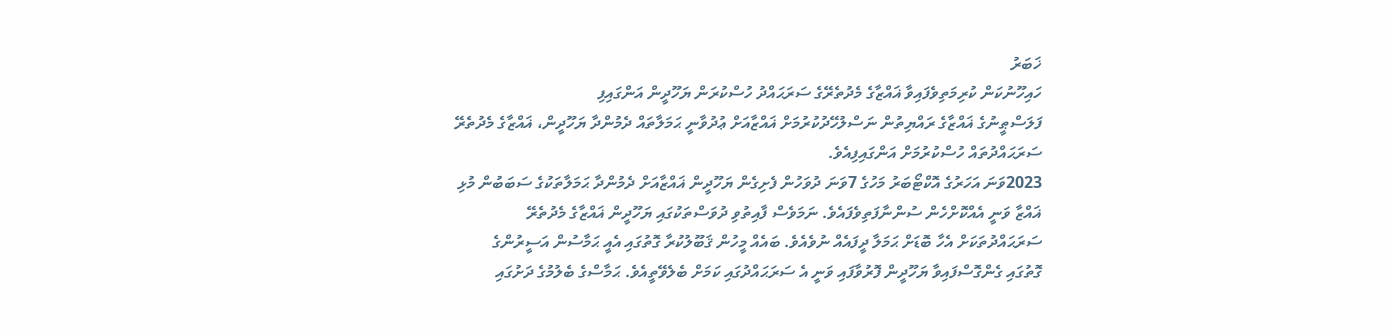ޚަބަރު
ހައިހޫނުކަން ކުރިމަތިވެފައިވާ ޣައްޒާގެ މެދުތެރޭގެ ސަރަޙައްދު ހުސްކުރަން ޔަހޫދީން އަންގައިފި
ފަލަސްޠީނުގެ ޣައްޒާގެ ރައްޔިތުން ނަސްލުހޭދުކުރުމަށް ޣައްޒާއަށް ޢުދުވާނީ ޙަމަލާތައް ދެމުންދާ ޔަހޫދީން، ޣައްޒާގެ މެދުތެރޭ ސަރަޙައްދުތައް ހުސްކުރުމަށް އަންގައިފިއެވެ.
2023ވަނަ އަހަރުގެ އޮކްޓޯބަރު މަހުގެ 7ވަނަ ދުވަހުން ފެށިގެން ޔަހޫދީން ޣައްޒާއަށް ދެމުންދާ ޙަމަލާތަކުގެ ސަބަބުން މުޅި ޣައްޒާ ވަނީ އެއްކޮށްހެން ސުންނާފަތިވެފައެވެ. ނަމަވެސް ފާއިތުވި ދުވަސްތަކުގައި ޔަހޫދީން ޣައްޒާގެ މެދުތެރޭ ސަރަޙައްދުތަކަށް އެހާ ބޮޑަށް ޙަމަލާ ދީފައެއް ނުވެއެވެ. ބައެއް މީހުން ޤަބޫލުކުރާ ގޮތުގައި އެއީ ޙަމާސުން އަސީރުންގެ ގޮތުގައި ގެންގޮސްފައިވާ ޔަހޫދީން ފޮރުވާފައި ވަނީ އެ ސަރަޙައްދުގައި ކަމަށް ބެލެވޭތީއެވެ. ޙަމާސްގެ ބެލުމުގެ ދަށުގައި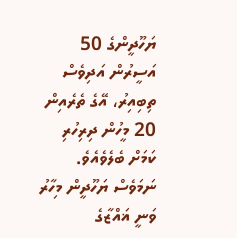ޔަހޫދީންގެ 50 އަސީރުން އަދިވެސް ތިބިއިރު، އޭގެ ތެރެއިން 20 މީހުން ދިރިހުރި ކަމަށް ބެލެވެއެވެ.
ނަމަވެސް ޔަހޫދީން މިހާރު ވަނީ ޣައްޒާގެ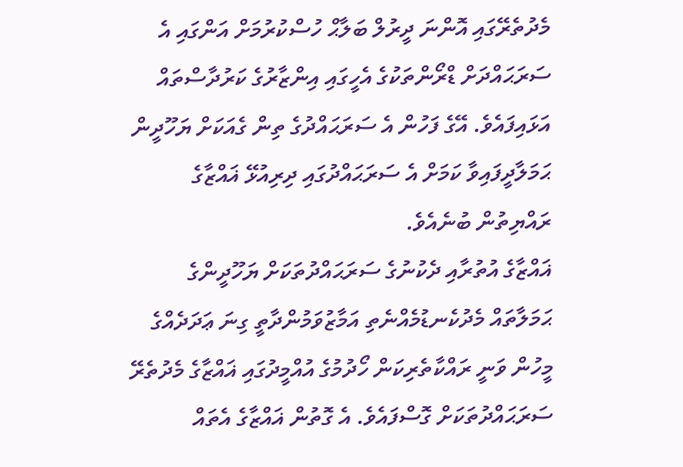މެދުތެރޭގައި އޮންނަ ދީރުލް ބަލާޙް ހުސްކުރުމަށް އަންގައި އެ ސަރަޙައްދަށް ޑްރޯންތަކުގެ އެހީގައި އިންޒާރުގެ ކަރުދާސްތައް އަޅައިފައެވެ. އޭގެ ފަހުން އެ ސަރަޙައްދުގެ ތިން ގެއަކަށް ޔަހޫދީން ޙަމަލާދީފައިވާ ކަމަށް އެ ސަރަޙައްދުގައި ދިރިއުޅޭ ޣައްޒާގެ ރައްޔިތުން ބުނެއެވެ.
ޣައްޒާގެ އުތުރާއި ދެކުނުގެ ސަރަޙައްދުތަކަށް ޔަހޫދީންގެ ޙަމަލާތައް މެދުކެނޑުމެއްނެތި އަމާޒުވަމުންދާތީ ގިނަ ޢަދަދެއްގެ މީހުން ވަނީ ރައްކާތެރިކަން ހޯދުމުގެ އުއްމީދުގައި ޣައްޒާގެ މެދުތެރޭ ސަރަޙައްދުތަކަށް ގޮސްފައެވެ. އެ ގޮތުން ޣައްޒާގެ އެތައް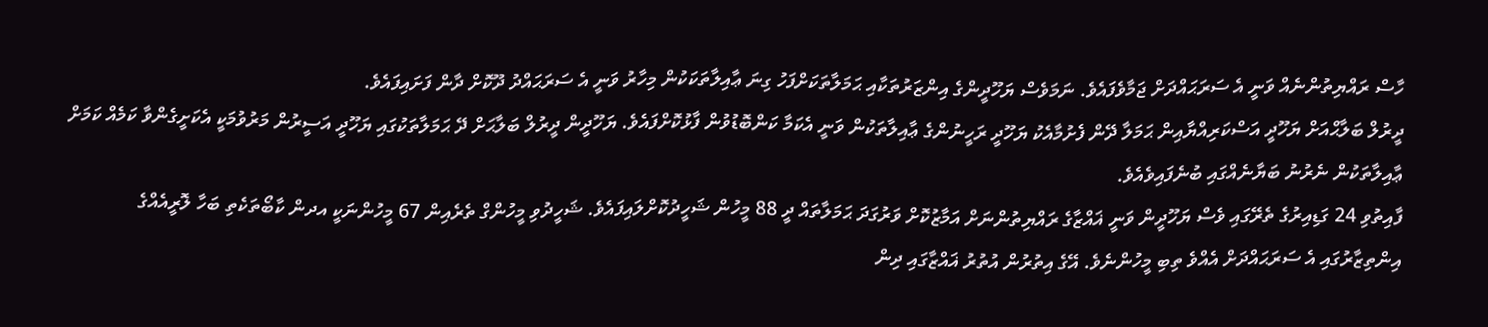ހާސް ރައްޔިތުންނެއް ވަނީ އެ ސަރަޙައްދަށް ޖަމާވެފައެވެ. ނަމަވެސް ޔަހޫދީންގެ އިންޒަރުތަކާއި ޙަމަލާތަކަށްފަހު ގިނަ ޢާއިލާތަކަކުން މިހާރު ވަނީ އެ ސަރަޙައްދު ދޫކޮށް ދާން ފަށައިފައެވެ.
ދީރުލް ބަލާޙްއަށް ޔަހޫދީ އަސްކަރިއްޔާއިން ޙަމަލާ ދޭން ފެށުމާއެކު ޔަހޫދީ ރަހީނުންގެ ޢާއިލާތަކުން ވަނީ އެކަމާ ކަންބޮޑުވުން ފާޅުކޮށްފައެވެ. ޔަހޫދީން ދީރުލް ބަލާޙަށް ދޭ ޙަމަލާތަކުގައި ޔަހޫދީ އަސީރުން މަރުވުމަކީ އެކަށީގެންވާ ކަމެއް ކަމަށް ޢާއިލާތަކުން ނެރުނު ބަޔާނެއްގައި ބުނެފައިވެއެވެ.
ފާއިތުވި 24 ގަޑިއިރުގެ ތެރޭގައި ވެސް ޔަހޫދީން ވަނީ ޣައްޒާގެ ރައްޔިތުންނަށް އަމާޒުކޮށް ވަރުގަދަ ޙަމަލާތައް ދީ 88 މީހުން ޝަހީދުކޮށްލައިފައެވެ. ޝަހީދުވި މީހުންގް ތެރެއިން 67 މީހުންނަކީ އދން ކާބޯތަކެތި ބަހާ ލޮރީއެއްގެ އިންތިޒާރުގައި އެ ސަރަޙައްދަށް އެއްވެ ތިބި މީހުންނެވެ. އޭގެ އިތުރުން އުތުރު ޣައްޒާގައި ދިން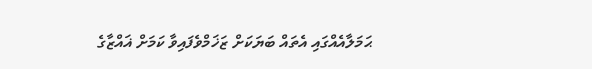ޙަމަލާއެއްގައި އެތައް ބަޔަކަށް ޒަޚަމްވެފައިވާ ކަމަށް ޣައްޒާގެ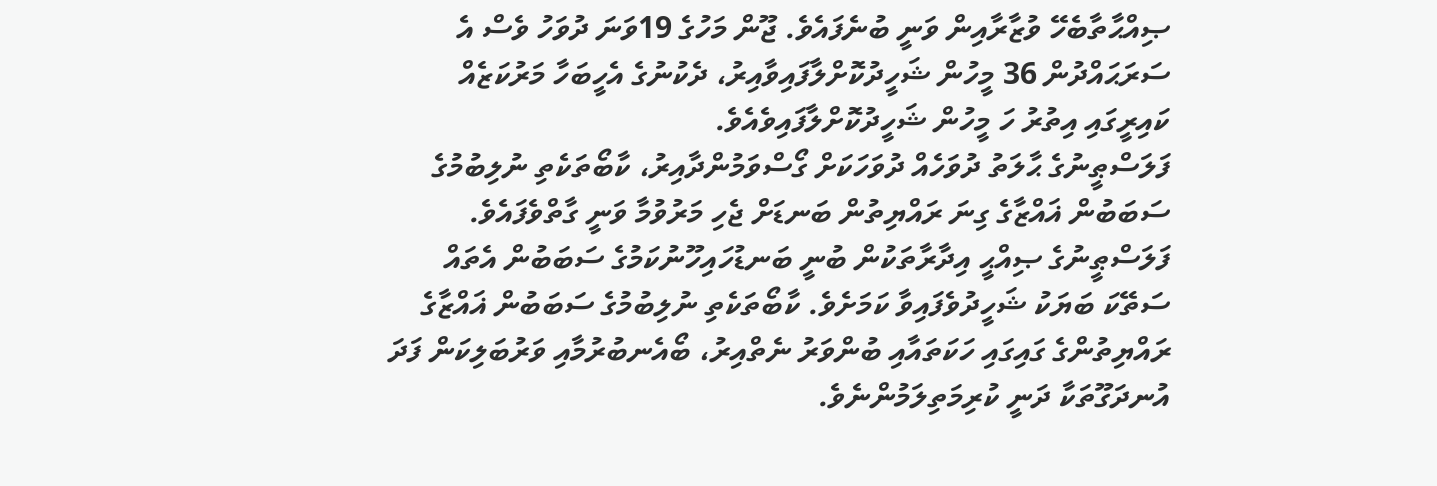ޞިއްޙާތާބެހޭ ވުޒާރާއިން ވަނީ ބުނެފައެވެ. ޖޫން މަހުގެ 19ވަނަ ދުވަހު ވެސް އެ ސަރަޙައްދުން 36 މީހުން ޝަހީދުކޮށްލާފައިވާއިރު، ދެކުނުގެ އެހީބަހާ މަރުކަޒެއް ކައިރީގައި އިތުރު ހަ މީހުން ޝަހީދުކޮށްލާފައިވެއެވެ.
ފަލަސްޠީނުގެ ޙާލަތު ދުވަހެއް ދުވަހަކަށް ގޯސްވަމުންދާއިރު، ކާބޯތަކެތި ނުލިބުމުގެ ސަބަބުން ޣައްޒާގެ ގިނަ ރައްޔިތުން ބަނޑަށް ޖެހި މަރުވުމާ ވަނީ ގާތްވެފައެވެ. ފަލަސްޠީނުގެ ޞިއްޙީ އިދާރާތަކުން ބުނީ ބަނޑުހައިހޫނުކަމުގެ ސަބަބުން އެތައް ސަތޭކަ ބަޔަކު ޝަހީދުވެފައިވާ ކަމަށެވެ. ކާބޯތަކެތި ނުލިބުމުގެ ސަބަބުން ޣައްޒާގެ ރައްޔިތުންގެ ގައިގައި ހަކަތައާއި ބުންވަރު ނެތްއިރު، ބޯއެނބުރުމާއި ވަރުބަލިކަން ފަދަ އުނދަގޫތަކާ ދަނީ ކުރިމަތިލަމުންނެވެ.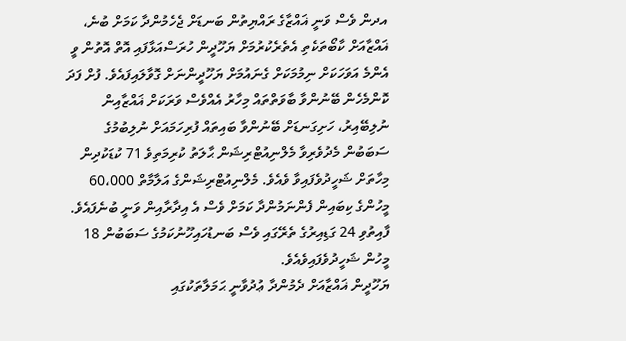އދން ވެސް ވަނީ ޣައްޒާގެ ރައްޔިތުން ބަނޑަށް ޖެހެމުންދާ ކަމަށް ބުނެ، ޣައްޒާއަށް ކާބޯތަކެތި އެތެރެކުރުމަށް ޔަހޫދީން ހުރަސްއަޅާފައި އޮތް އޮތުން ވީ އެންމެ އަވަހަކަށް ނިމުމަކަށް ގެނައުމަށް ޔަހޫދީންނަށް ގޮވާލައިފައެވެ. ފުށް ފަދަ ކޮންމެހެން ބޭނުންވާ ބާވަތްތައް މިހާރު އެއްވެސް ވަރަކަށް ޣައްޒާއިން ނުލިބޭއިރު، ހަށިގަނޑަށް ބޭނުންވާ ބައިތައް ފުރިހަމައަށް ނުލިބުމުގެ ސަބަބުން މެދުވެރިވާ މެލްނިއުޓްރިޝަން ޙާލަތު ކުރިމަތިވެ 71 ކުޑަކުދިން މިހާތަށް ޝަހީދުވެފައިވާ ވެއެވެ. މެލްނިއުޓްރިޝަންގެ އަލާމާތް 60،000 މީހުންގެ ކިބައިން ފެންނަމުންދާ ކަމަށް ވެސް އެ އިދާރާއިން ވަނީ ބުނެފައެވެ. ފާއިތުވި 24 ގަޑިއިރުގެ ތެރޭގައި ވެސް ބަނޑުހައިހޫނުކަމުގެ ސަބަބުން 18 މީހުން ޝަހީދުވެފައިވެއެވެ.
ޔަހޫދީން ޣައްޒާއަށް ދެމުންދާ ޢުދުވާނީ ޙަމަލާތަކުގައި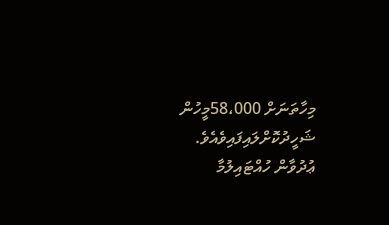މިހާތަނަށް 58،000މީހުން ޝަހީދުކޮށްލައިފައިވެއެވެ. ޢުދުވާން ހުއްޓައިލުމާ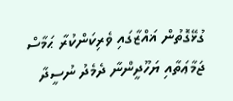ގުޅޭގޮތުން ޣައްޒާގައި ވެރިކަންކުރާ ޙަމާސް ޖަމާޢަތާއި ޔަހޫދީންނާ ދެމެދު ނުސީދާ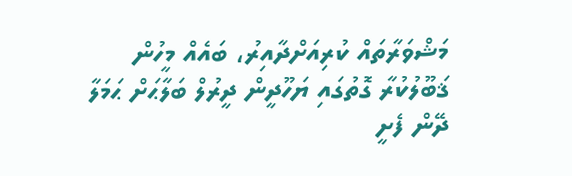މަޝްވަރާތައް ކުރިއަށްދާއިރު، ބައެއް މީހުން ޤަބޫލުކުރާ ގޮތުގައި ޔަހޫދީން ދީރުލް ބަލާޙަށް ޙަމަލާ ދޭން ފެށީ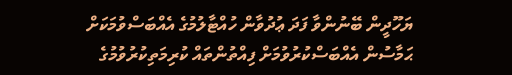ޔަހޫދީން ބޭނުންވާ ފަދަ ޢުދުވާން ހުއްޓާލުމުގެ އެއްބަސްވުމަކަށް ޙަމާސުން އެއްބަސްކުރުވުމަށް ފިއްތުންތައް ކުރިމަތިކުރުވުމުގެ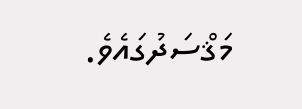މަޤްސަދުގައެވެ.